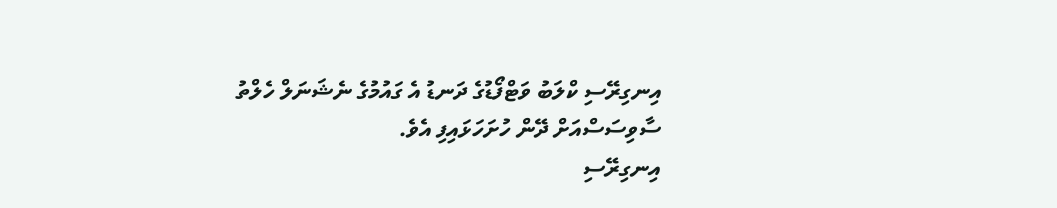އިނގިރޭސި ކްލަބު ވަޓްފޯޑުގެ ދަނޑު އެ ގައުމުގެ ނެޝަނަލް ހެލްތު ސާވިސަސްއަށް ދޭން ހުށަހަޅައިފި އެވެ.
އިނގިރޭސި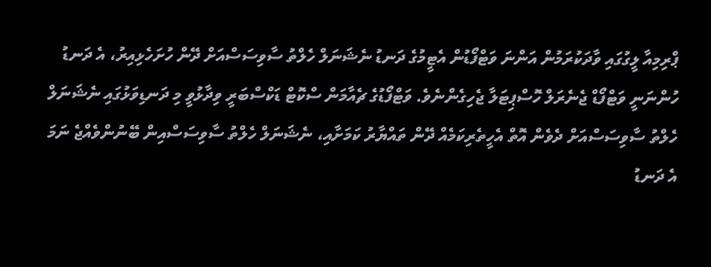ޕްރިމިއާ ލީގުގައި ވާދަކުރަމުން އަންނަ ވަޓްފޯޑުން އެޓީމުގެ ދަނޑު ނެޝަނަލް ހެލްތު ސާވިސަސްއަށް ދޭން ހުށަހެޅިއިރު، އެ ދަނޑު ހުންނަނީ ވަޓްފޯޑް ޖެނެރަލް ހޮސްޕިޓަލާ ޖެހިގެންނެވެ. ވަޓްފޯޑުގެ ޗެއާމަން ސްކޮޓް ޑަކްސްބަރީ ވިދާޅުވީ މި ދަނޑިވަޅުގައި ނެޝަނަލް ހެލްތު ސާވިސަސްއަށް ދެވެން އޮތް އެހީތެރިކަމެއް ދޭން ތައްޔާރު ކަމަށާއި، ނެޝަނަލް ހެލްތު ސާވިސަސްއިން ބޭނުންވެއްޖެ ނަމަ އެ ދަނޑު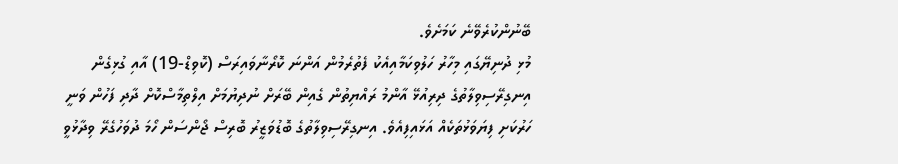ބޭނުންކުރެވޭނެ ކަމަށެވެ.
މުޅި ދުނިޔޭގައި މިހާރު ހަލުވިކަމާއިއެކު ފެތުރެމުން އަންނަ ކޮރޯނާވައިރަސް (ކޮވިޑް-19) އާއި ގުޅިގެން އިނގިރޭސިވިލާތުގެ ދިރިއުޅޭ އާންމު ރައްޔިތުން ގެއިން ބޭރަށް ނުދިޔުމަށް އިލްތިމާސްކޮށް ދާދި ފަހުން ވަނީ ހަރުކަށި ފިޔަވަޅުތަކެއް އަޅައިފިއެވެ. އިނގިރޭސިވިލާތުގެ ބޮޑުވަޒީރު ބޮރިސް ޖޯންސަން ހޯމަ ދުވަހުގެރޭ ވިދާޅުވީ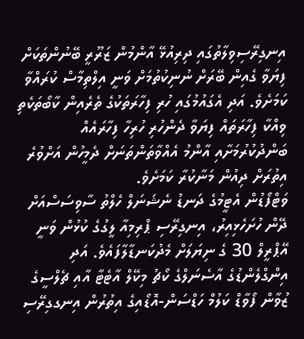އިނގިރޭސިވިލާތުގައި ދިރިއުޅޭ އާންމުން ޒަރޫރީ ބޭނުންތަކަށް ފިޔަވާ ގެއިން ބޭރަށް ނުނިކުތުމަށް ވަނީ އިލްތިމާސް ކުރައްވާ ކަމަށެވެ. އަދި އެގައުމުގައި ހުރި ފިހާރަތަކުގެ ތެރެއިން ކާބޯތަކެތި ވިއްކާ ފިހާރަތައް ފިޔަވާ ދެންހުރި ހުރިހާ ފިހާރައެއް ބަންދުކުރުމަށާއި އާންމު އެއްވާތަންތަނަށް ދެމީހުން އަށްވުރެ އިތުރަށް ދިއުން މަނާކުރާ ކަމަށެވެ.
ވަޓްފޯޑުން އެޓީމުގެ ދަނޑު ނެޝަނަލް ހެލްތު ސާވިސަސްއަށް ދޭން ހުށަހެޅިއިރު، އިނގިރޭސި ޕްރިމިއާ ލީގުގެ ކުޅުން ވަނީ އޭޕްރީލް 30 ގެ ނިޔަލަށް މެދުކަނޑާލާފައެވެ. އަދި އިންގްލެންޑުގެ އާސެނަލްގެ ކޯޗު މިކޭލް އާޓެޓާ އާއި ޗެލްސީގެ ޒުވާން ފޯވާޑް ކަލުމް ހަޑްސަން-އޮޑޯއިގެ އިތުރުން އިނގގިރޭސި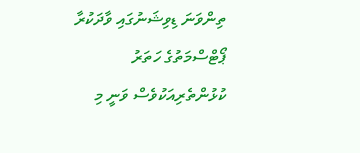ތިންވަނަ ޑިވިޝަނުގައި ވާދަކުރާ ޕޯޓްސްމަތުގެ ހަތަރު ކުޅުންތެރިއަކުވެސް ވަނީ މި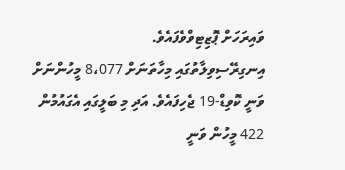ވައިރަހަށް ޕޮޒިޓިވްވެފައެވެ.
އިނގިރޭސިވިލާތުގައި މިހާތަނަށް 8،077 މީހުންނަށް ވަނީ ކޮވިޑް-19 ޖެހިފައެވެ. އަދި މި ބަލީގައި އެގައުމުން 422 މީހުން ވަނީ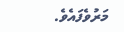މަރުވެފައެވެ.